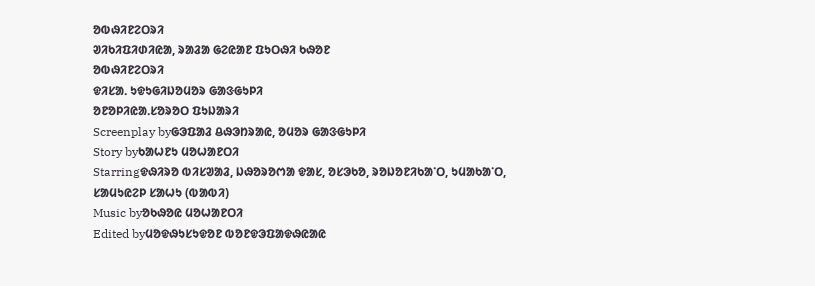ᱚᱵᱷᱤᱱᱮᱛᱨᱤ
ᱣᱤᱠᱤᱯᱤᱰᱤᱭᱟ, ᱨᱟᱲᱟ ᱜᱮᱭᱟᱱ ᱯᱩᱛᱷᱤ ᱠᱷᱚᱱ
ᱚᱵᱷᱤᱱᱮᱛᱨᱤ
ᱫᱤᱥᱟᱹ ᱩᱫᱩᱜᱤᱡᱚᱢᱚᱨ ᱜᱟᱝᱜᱩᱞᱤ
ᱚᱱᱚᱞᱤᱭᱟᱹᱥᱚᱨᱚᱛ ᱯᱩᱡᱟᱨᱤ
Screenplay byᱜᱳᱯᱟᱲ ᱪᱷᱳᱴᱨᱟᱭ, ᱚᱢᱚᱨ ᱜᱟᱝᱜᱩᱞᱤ
Story byᱠᱟᱦᱱᱩ ᱢᱚᱦᱟᱱᱛᱤ
Starringᱫᱷᱤᱨᱚ ᱵᱤᱥᱣᱟᱲ, ᱡᱷᱚᱨᱚᱬᱟ ᱫᱟᱥ, ᱚᱥᱳᱠᱚ, ᱨᱚᱡᱚᱱᱤᱠᱟᱸᱛ, ᱩᱢᱟᱠᱟᱸᱛ, ᱥᱟᱢᱩᱭᱮᱞ ᱥᱟᱦᱩ (ᱵᱟᱵᱤ)
Music byᱚᱠᱷᱚᱭ ᱢᱚᱦᱟᱱᱛᱤ
Edited byᱢᱚᱫᱷᱩᱥᱩᱫᱚᱱ ᱵᱚᱱᱫᱳᱯᱟᱫᱷᱭᱟᱭ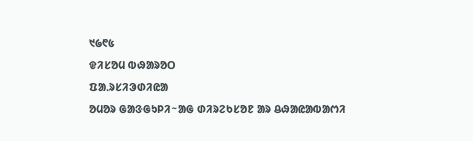᱑᱙᱖᱕
ᱫᱤᱥᱚᱢ ᱵᱷᱟᱨᱚᱛ
ᱯᱟᱹᱨᱥᱤᱳᱰᱤᱭᱟ
ᱚᱢᱚᱨ ᱜᱟᱝᱜᱩᱞᱤᱻᱟᱜ ᱰᱤᱨᱮᱠᱥᱚᱱ ᱟᱨ ᱪᱷᱟᱭᱟᱵᱟᱬᱤ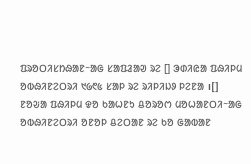ᱯᱨᱚᱛᱤᱥᱴᱷᱟᱱᱻᱟᱜ ᱥᱟᱯᱲᱟᱣ ᱨᱮ [] ᱳᱰᱤᱭᱟ ᱯᱷᱤᱞᱢ ᱚᱵᱷᱤᱱᱮᱛᱨᱤ ᱑᱙᱖᱕ ᱥᱟᱞ ᱨᱮ ᱨᱤᱞᱤᱡᱽ ᱞᱮᱱᱟ ।[] ᱱᱚᱶᱟ ᱯᱷᱤᱞᱢ ᱫᱚ ᱠᱟᱦᱱᱩ ᱪᱚᱨᱚᱬ ᱢᱚᱦᱟᱱᱛᱤᱻᱟᱜ ᱚᱵᱷᱤᱱᱮᱛᱨᱤ ᱚᱱᱚᱞ ᱪᱮᱛᱟᱱ ᱨᱮ ᱠᱚ ᱜᱟᱵᱟᱱ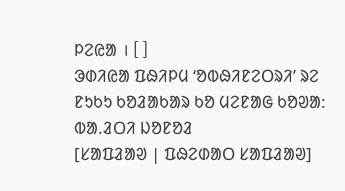ᱞᱮᱭᱟ । []
ᱳᱰᱤᱭᱟ ᱯᱷᱤᱞᱢ ‘ᱚᱵᱷᱤᱱᱮᱛᱨᱤ’ ᱨᱮ ᱱᱩᱠᱩ ᱠᱚᱲᱟᱠᱟᱨ ᱠᱚ ᱢᱮᱱᱟᱜ ᱠᱚᱣᱟ:
ᱵᱟ.ᱲᱛᱤ ᱡᱚᱱᱚᱲ
[ᱥᱟᱯᱲᱟᱣ | ᱯᱷᱮᱰᱟᱛ ᱥᱟᱯᱲᱟᱣ]